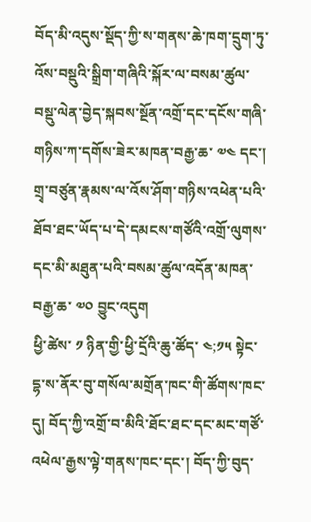བོད་མི་འདུས་སྡོད་ཀྱི་ས་གནས་ཆེ་ཁག་དྲུག་ཏུ་འོས་བསྡུའི་སྒྲིག་གཞིའི་སྐོར་ལ་བསམ་ཚུལ་བསྡུ་ལེན་བྱེད་སྐབས་སྔོན་འགྲོ་དང་དངོས་གཞི་གཉིས་ཀ་དགོས་ཟེར་མཁན་བརྒྱ་ཆ་ ༧༤ དང་། གྲྭ་བཙུན་རྣམས་ལ་འོས་ཤོག་གཉིས་འཕེན་པའི་ཐོབ་ཐང་ཡོད་པ་དེ་དམངས་གཙོའི་འགྲོ་ལུགས་དང་མི་མཐུན་པའི་བསམ་ཚུལ་འདོན་མཁན་བརྒྱ་ཆ་ ༧༠ བྱུང་འདུག
ཕྱི་ཚེས་ ༡ ཉིན་གྱི་ཕྱི་དྲོའི་ཆུ་ཚོད་ ༤;༡༥ སྟེང་དྷ་ས་ནོར་བུ་གསོལ་མགྲོན་ཁང་གི་ཚོགས་ཁང་དུ། བོད་ཀྱི་འགྲོ་བ་མིའི་ཐོང་ཐང་དང་མང་གཙོ་འཕེལ་རྒྱས་ལྟེ་གནས་ཁང་དང་། བོད་ཀྱི་བུད་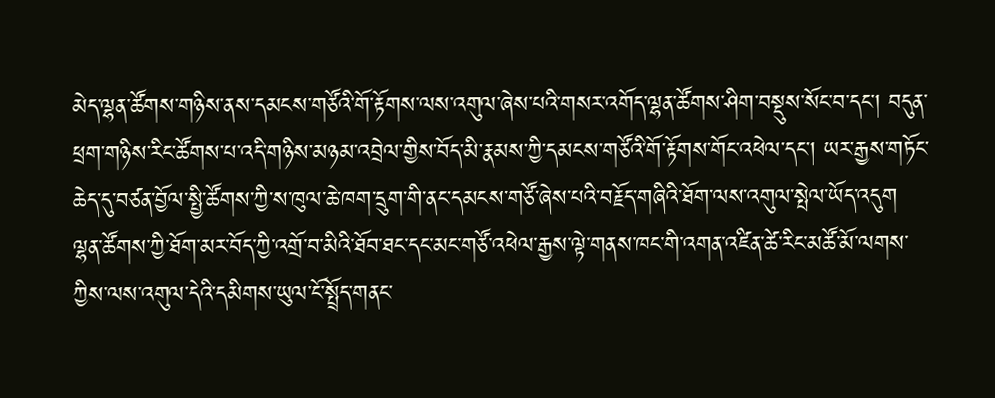མེད་ལྷན་ཚོགས་གཉིས་ནས་དམངས་གཙོའི་གོ་རྟོགས་ལས་འགུལ་ཞེས་པའི་གསར་འགོད་ལྷན་ཚོགས་ཤིག་བསྡུས་སོང་བ་དང་། བདུན་ཕྲག་གཉིས་རིང་ཚོགས་པ་འདི་གཉིས་མཉམ་འབྲེལ་གྱིས་བོད་མི་རྣམས་ཀྱི་དམངས་གཙོའི་གོ་རྟོགས་གོང་འཕེལ་དང་། ཡར་རྒྱས་གཏོང་ཆེད་དུ་བཙན་བྱོལ་སྤྱི་ཚོགས་ཀྱི་ས་ཁུལ་ཆེ་ཁག་དྲུག་གི་ནང་དམངས་གཙོ་ཞེས་པའི་བརྗོད་གཞིའི་ཐོག་ལས་འགུལ་སྤེལ་ཡོད་འདུག
ལྷན་ཚོགས་ཀྱི་ཐོག་མར་བོད་ཀྱི་འགྲོ་བ་མིའི་ཐོབ་ཐང་དང་མང་གཙོ་འཕེལ་རྒྱས་ལྟེ་གནས་ཁང་གི་འགན་འཛིན་ཚེ་རིང་མཚོ་མོ་ལགས་ཀྱིས་ལས་འགུལ་དེའི་དམིགས་ཡུལ་ངོ་སྤྲོད་གནང་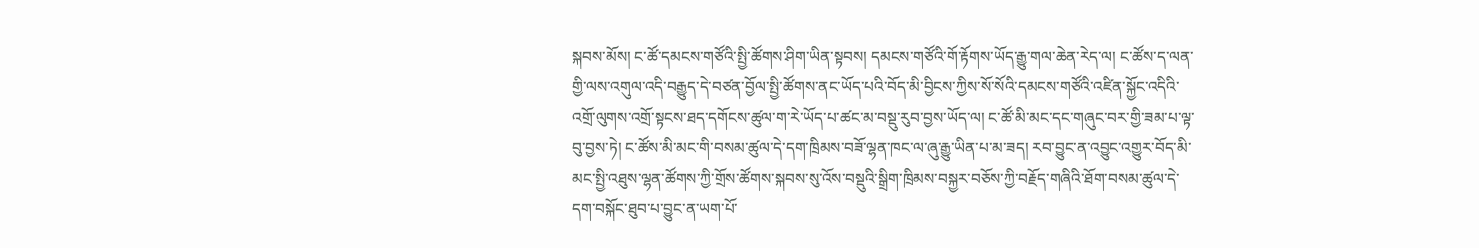སྐབས་མོས། ང་ཚོ་དམངས་གཙོའི་སྤྱི་ཚོགས་ཤིག་ཡིན་སྟབས། དམངས་གཙོའི་གོ་རྟོགས་ཡོད་རྒྱུ་གལ་ཆེན་རེད་ལ། ང་ཚོས་ད་ལན་གྱི་ལས་འགུལ་འདི་བརྒྱུད་དེ་བཙན་བྱོལ་སྤྱི་ཚོགས་ནང་ཡོད་པའི་བོད་མི་བྱིངས་ཀྱིས་སོ་སོའི་དམངས་གཙོའི་འཛིན་སྐྱོང་འདིའི་འགྲོ་ལུགས་འགྲོ་སྟངས་ཐད་དགོངས་ཚུལ་ག་རེ་ཡོད་པ་ཚང་མ་བསྡུ་རུབ་བྱས་ཡོད་ལ། ང་ཚོ་མི་མང་དང་གཞུང་བར་གྱི་ཟམ་པ་ལྟ་བུ་བྱས་ཏེ། ང་ཚོས་མི་མང་གི་བསམ་ཚུལ་དེ་དག་ཁྲིམས་བཟོ་ལྷན་ཁང་ལ་ཞུ་རྒྱུ་ཡིན་པ་མ་ཟད། རབ་བྱུང་ན་འབྱུང་འགྱུར་བོད་མི་མང་སྤྱི་འཐུས་ལྷན་ཚོགས་ཀྱི་གྲོས་ཚོགས་སྐབས་སུ་འོས་བསྡུའི་སྒྲིག་ཁྲིམས་བསྐྱར་བཅོས་ཀྱི་བརྗོད་གཞིའི་ཐོག་བསམ་ཚུལ་དེ་དག་བསྐོང་ཐུབ་པ་བྱུང་ན་ཡག་པོ་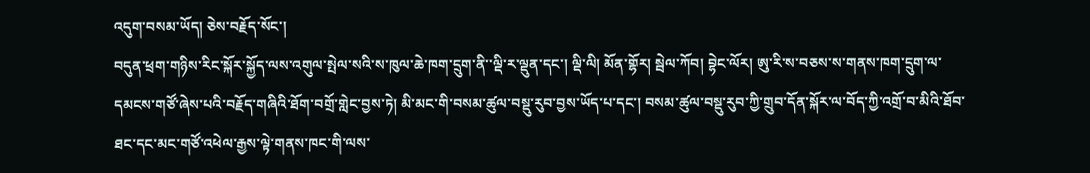འདུག་བསམ་ཡོད། ཅེས་བརྗོད་སོང་།
བདུན་ཕྲག་གཉིས་རིང་སྐོར་སྐྱོད་ལས་འགུལ་སྤེལ་སའི་ས་ཁུལ་ཆེ་ཁག་དྲུག་ནི་་ལྡི་ར་ལྡུན་དང་། ལྡི་ལི། མོན་གྷོར། སྦེལ་ཀོབ། བྷེང་ལོར། ཨུ་རི་ས་བཅས་ས་གནས་ཁག་དྲུག་ལ་དམངས་གཙོ་ཞེས་པའི་བརྗོད་གཞིའི་ཐོག་བགྲོ་གླེང་བྱས་ཏེ། མི་མང་གི་བསམ་ཚུལ་བསྡུ་རུབ་བྱས་ཡོད་པ་དང་། བསམ་ཚུལ་བསྡུ་རུབ་ཀྱི་གྲུབ་དོན་སྐོར་ལ་བོད་ཀྱི་འགྲོ་བ་མིའི་ཐོབ་ཐང་དང་མང་གཙོ་འཕེལ་རྒྱས་ལྟེ་གནས་ཁང་གི་ལས་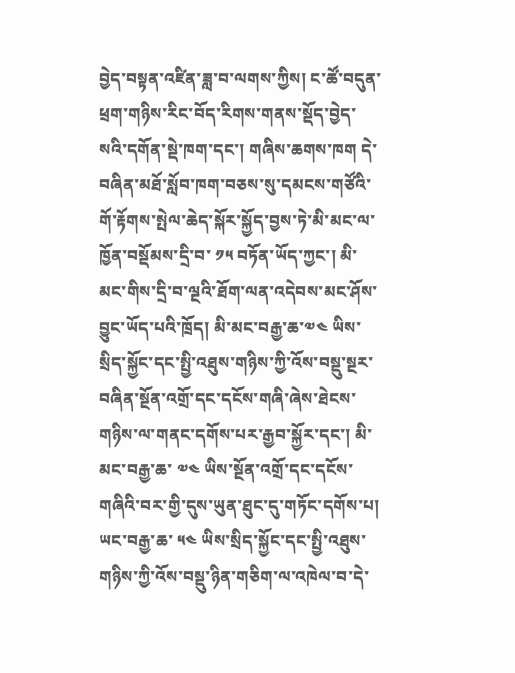བྱེད་བསྟན་འཛིན་ཟླ་བ་ལགས་ཀྱིས། ང་ཚོ་བདུན་ཕྲག་གཉིས་རིང་བོད་རིགས་གནས་སྡོད་བྱེད་སའི་དགོན་སྡེ་ཁག་དང་། གཞིས་ཆགས་ཁག དེ་བཞིན་མཐོ་སློབ་ཁག་བཅས་སུ་དམངས་གཙོའི་གོ་རྟོགས་སྤེལ་ཆེད་སྐོར་སྐྱོད་བྱས་ཏེ་མི་མང་ལ་ཁྱོན་བསྡོམས་དྲི་བ་ ༡༥ བཏོན་ཡོད་ཀྱང་། མི་མང་གིས་དྲི་བ་ལྔའི་ཐོག་ལན་འདེབས་མང་ཤོས་བྱུང་ཡོད་པའི་ཁྲོད། མི་མང་བརྒྱ་ཆ་༧༤ ཡིས་སྲིད་སྐྱོང་དང་སྤྱི་འཐུས་གཉིས་ཀྱི་འོས་བསྡུ་སྔར་བཞིན་སྔོན་འགྲོ་དང་དངོས་གཞི་ཞེས་ཐེངས་གཉིས་ལ་གནང་དགོས་པར་རྒྱབ་སྐྱོར་དང་། མི་མང་བརྒྱ་ཆ་ ༧༤ ཡིས་སྔོན་འགྲོ་དང་དངོས་གཞིའི་བར་གྱི་དུས་ཡུན་ཐུང་དུ་གཏོང་དགོས་པ། ཡང་བརྒྱ་ཆ་ ༥༤ ཡིས་སྲིད་སྐྱོང་དང་སྤྱི་འཐུས་གཉིས་ཀྱི་འོས་བསྡུ་ཉིན་གཅིག་ལ་འཁེལ་བ་དེ་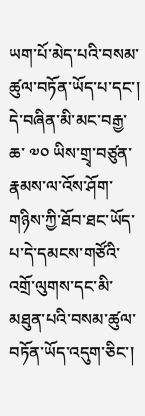ཡག་པོ་མེད་པའི་བསམ་ཚུལ་བཏོན་ཡོད་པ་དང་། དེ་བཞིན་མི་མང་བརྒྱ་ཆ་ ༧༠ ཡིས་གྲྭ་བཙུན་རྣམས་ལ་འོས་ཤོག་གཉིས་ཀྱི་ཐོབ་ཐང་ཡོད་པ་དེ་དམངས་གཙོའི་འགྲོ་ལུགས་དང་མི་མཐུན་པའི་བསམ་ཚུལ་བཏོན་ཡོད་འདུག་ཅིང་།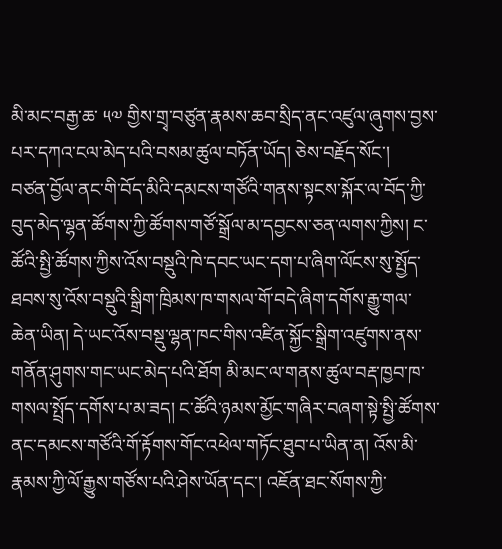མི་མང་བརྒྱ་ཆ་ ༥༧ གྱིས་གྲྭ་བཙུན་རྣམས་ཆབ་སྲིད་ནང་འཛུལ་ཞུགས་བྱས་པར་དཀའ་ངལ་མེད་པའི་བསམ་ཚུལ་བཏོན་ཡོད། ཅེས་བརྗོད་སོང་།
བཙན་བྱོལ་ནང་གི་བོད་མིའི་དམངས་གཙོའི་གནས་སྟངས་སྐོར་ལ་བོད་ཀྱི་བུད་མེད་ལྷན་ཚོགས་ཀྱི་ཚོགས་གཙོ་སྒྲོལ་མ་དབྱངས་ཅན་ལགས་ཀྱིས། ང་ཚོའི་སྤྱི་ཚོགས་ཀྱིས་འོས་བསྡུའི་ཁེ་དབང་ཡང་དག་པ་ཞིག་ལོངས་སུ་སྤྱོད་ཐབས་སུ་འོས་བསྡུའི་སྒྲིག་ཁྲིམས་ཁ་གསལ་གོ་བདེ་ཞིག་དགོས་རྒྱུ་གལ་ཆེན་ཡིན། དེ་ཡང་འོས་བསྡུ་ལྷན་ཁང་གིས་འཛིན་སྐྱོང་སྒྲིག་འཛུགས་ནས་གནོན་ཤུགས་གང་ཡང་མེད་པའི་ཐོག མི་མང་ལ་གནས་ཚུལ་བརྡ་ཁྱབ་ཁ་གསལ་སྤྲོད་དགོས་པ་མ་ཟད། ང་ཚོའི་ཉམས་མྱོང་གཞིར་བཞག་སྟེ་སྤྱི་ཚོགས་ནང་དམངས་གཙོའི་གོ་རྟོགས་གོང་འཕེལ་གཏོང་ཐུབ་པ་ཡིན་ན། འོས་མི་རྣམས་ཀྱི་ལོ་རྒྱུས་གཙོས་པའི་ཤེས་ཡོན་དང་། འཇོན་ཐང་སོགས་ཀྱི་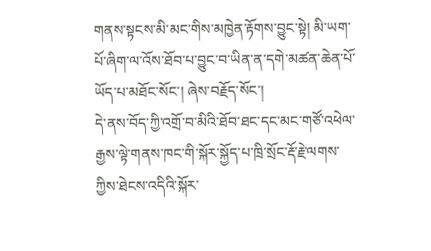གནས་སྟངས་མི་མང་གིས་མཁྱེན་རྟོགས་བྱུང་སྟེ། མི་ཡག་པོ་ཞིག་ལ་འོས་ཐོབ་པ་བྱུང་བ་ཡིན་ན་དགེ་མཚན་ཆེན་པོ་ཡོད་པ་མཐོང་སོང་། ཞེས་བརྗོད་སོང་།
དེ་ནས་བོད་ཀྱི་འགྲོ་བ་མིའི་ཐོབ་ཐང་དང་མང་གཙོ་འཕེལ་རྒྱས་ལྟེ་གནས་ཁང་གི་སྐོར་སྐྱོད་པ་ཁྲི་སྲོང་རྡོ་རྗེ་ལགས་ཀྱིས་ཐེངས་འདིའི་སྐོར་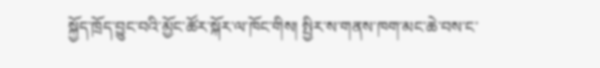སྐྱོད་ཁྲོད་བྱུང་བའི་མྱོང་ཚོར་སྐོར་ལ་ཁོང་གིས། སྤྱིར་ས་གནས་ཁག་མང་ཆེ་བས་ང་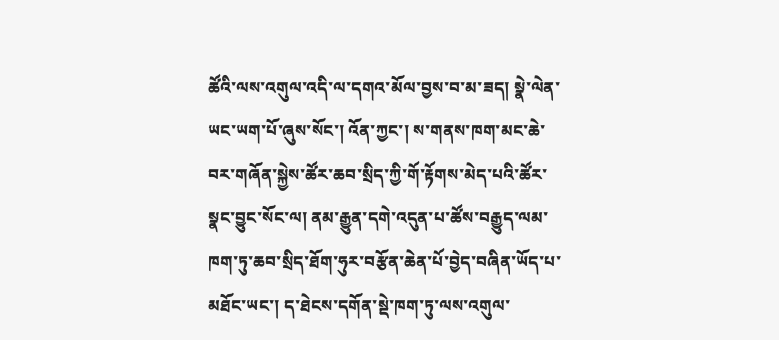ཚོའི་ལས་འགུལ་འདི་ལ་དགའ་མོལ་བྱས་བ་མ་ཟད། སྣེ་ལེན་ཡང་ཡག་པོ་ཞུས་སོང་། འོན་ཀྱང་། ས་གནས་ཁག་མང་ཆེ་བར་གཞོན་སྐྱེས་ཚོར་ཆབ་སྲིད་ཀྱི་གོ་རྟོགས་མེད་པའི་ཚོར་སྣང་བྱུང་སོང་ལ། ནམ་རྒྱུན་དགེ་འདུན་པ་ཚོས་བརྒྱུད་ལམ་ཁག་ཏུ་ཆབ་སྲིད་ཐོག་ཧུར་བརྩོན་ཆེན་པོ་བྱེད་བཞིན་ཡོད་པ་མཐོང་ཡང་། ད་ཐེངས་དགོན་སྡེ་ཁག་ཏུ་ལས་འགུལ་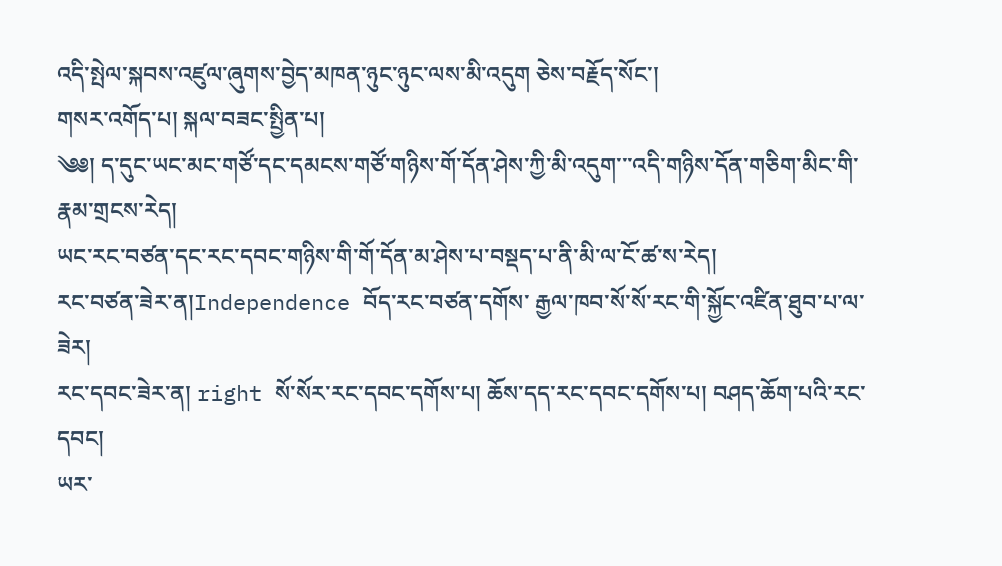འདི་སྤེལ་སྐབས་འཛུལ་ཞུགས་བྱེད་མཁན་ཉུང་ཉུང་ལས་མི་འདུག ཅེས་བརྗོད་སོང་།
གསར་འགོད་པ། སྐལ་བཟང་སྤྱིན་པ།
༄༅། ད་དུང་ཡང་མང་གཙོ་དང་དམངས་གཙོ་གཉིས་གོ་དོན་ཤེས་ཀྱི་མི་འདུག་་་འདི་གཉིས་དོན་གཅིག་མིང་གི་
རྣམ་གྲངས་རེད།
ཡང་རང་བཙན་དང་རང་དབང་གཉིས་གི་གོ་དོན་མ་ཤེས་པ་བསྡད་པ་ནི་མི་ལ་ངོ་ཚ་ས་རེད།
རང་བཙན་ཟེར་ན།Independence བོད་རང་བཙན་དགོས་ རྒྱལ་ཁབ་སོ་སོ་རང་གི་སྐྱོང་འཛིན་ཐུབ་པ་ལ་ཟེར།
རང་དབང་ཟེར་ན། right སོ་སོར་རང་དབང་དགོས་པ། ཆོས་དད་རང་དབང་དགོས་པ། བཤད་ཆོག་པའི་རང་དབང།
ཡར་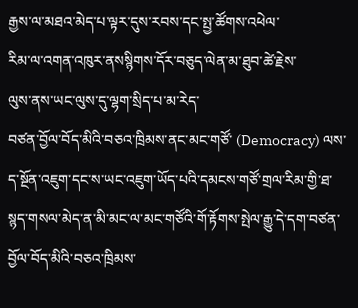རྒྱས་ལ་མཐའ་མེད་པ་ལྟར་དུས་རབས་དང་སྤྱ་ཚོགས་འཕེལ་
རིམ་ལ་འགན་འཁུར་ནསསྙིགས་དོར་བཅུད་ལེན་མ་ཐུབ་ཚེ་རྗེས་
ལུས་ནས་ཡང་ལུས་དུ་ལྷག་སྲིད་པ་མ་རེད་
བཙན་བྱོལ་བོད་མིའི་བཅའ་ཁྲིམས་ནང་མང་གཙོ་ (Democracy) ལས་ད་སྔོན་འཇུག་དང་ས་ཡང་འཇུག་ཡོད་པའི་དམངས་གཙོ་གྲལ་རིམ་གྱི་ཐ་སྙད་གསལ་མེད་ན་མི་མང་ལ་མང་གཙོའི་གོ་རྟོགས་སྤེལ་རྒྱུ་དེ་དག་བཙན་བྱོལ་བོད་མིའི་བཅའ་ཁྲིམས་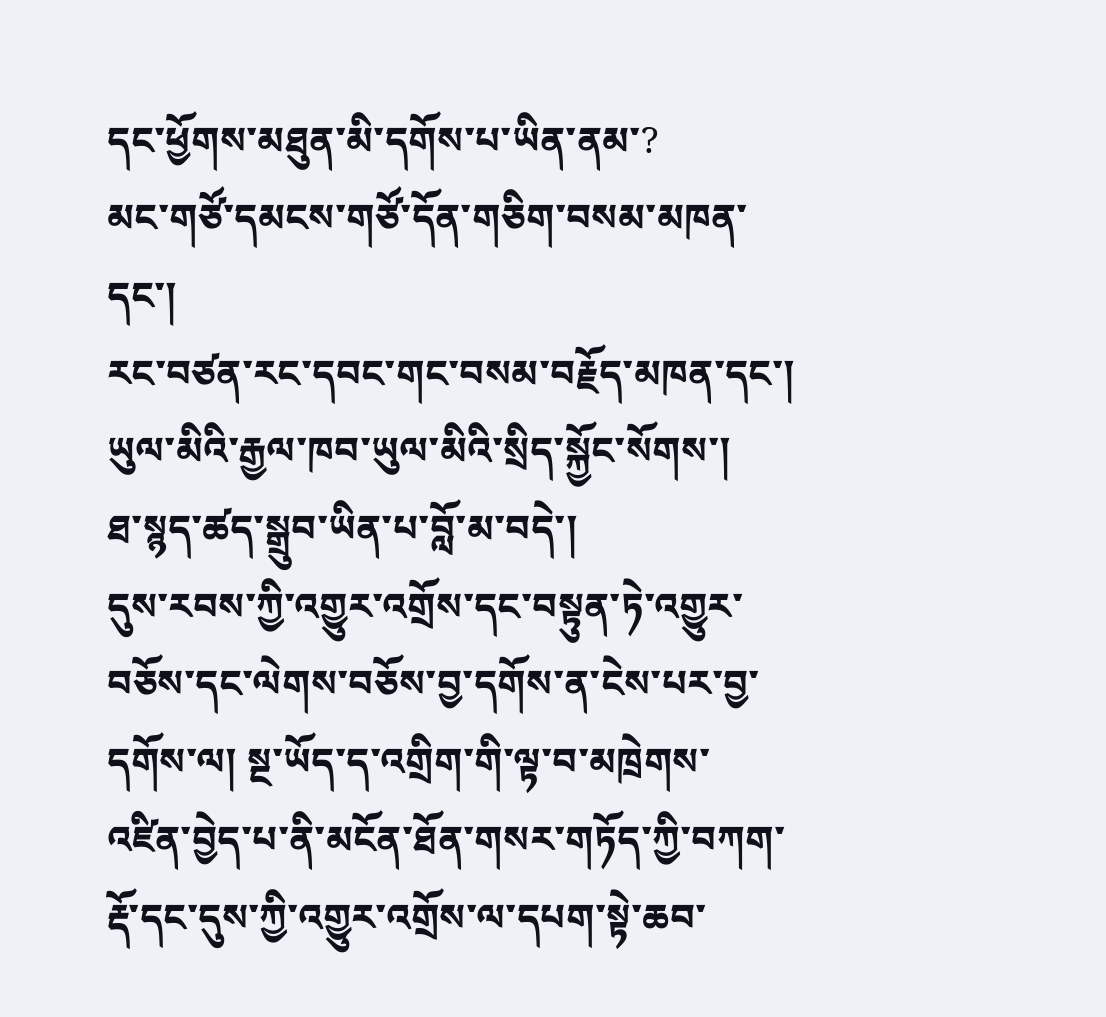དང་ཕྱོགས་མཐུན་མི་དགོས་པ་ཡིན་ནམ་?
མང་གཙོ་དམངས་གཙོ་དོན་གཅིག་བསམ་མཁན་དང་།
རང་བཙན་རང་དབང་གང་བསམ་བརྗོད་མཁན་དང་།
ཡུལ་མིའི་རྒྱལ་ཁབ་ཡུལ་མིའི་སྲིད་སྐྱོང་སོགས་།
ཐ་སྙད་ཚད་སྒྲུབ་ཡིན་པ་བློ་མ་བདེ་།
དུས་རབས་ཀྱི་འགྱུར་འགྲོས་དང་བསྟུན་ཏེ་འགྱུར་བཅོས་དང་ལེགས་བཅོས་བྱ་དགོས་ན་ངེས་པར་བྱ་དགོས་ལ། སྔ་ཡོད་ད་འགྲིག་གི་ལྟ་བ་མཁྲེགས་འཛིན་བྱེད་པ་ནི་མངོན་ཐོན་གསར་གཏོད་ཀྱི་བཀག་རྡོ་དང་དུས་ཀྱི་འགྱུར་འགྲོས་ལ་དཔག་སྟེ་ཆབ་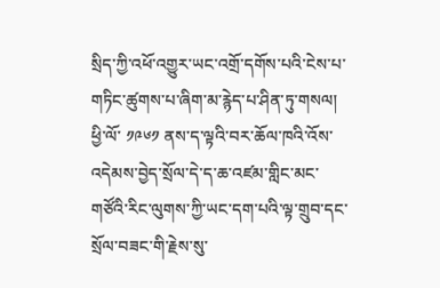སྲིད་ཀྱི་འཕོ་འགྱུར་ཡང་འགྲོ་དགོས་པའི་ངེས་པ་གཏིང་ཚུགས་པ་ཞིག་མ་རྙེད་པ་ཤིན་ཏུ་གསལ། ཕྱི་ལོ་ ༡༩༦༡ ནས་ད་ལྟའི་བར་ཆོལ་ཁའི་འོས་འདེམས་བྱེད་སྲོལ་དེ་ད་ཆ་འཛམ་གླིང་མང་གཙོའི་རིང་ལུགས་ཀྱི་ཡང་དག་པའི་ལྟ་གྲུབ་དང་སྲོལ་བཟང་གི་རྗེས་སུ་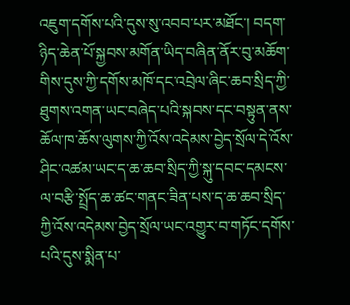འཇུག་དགོས་པའི་དུས་སུ་འབབ་པར་མཐོང་། བདག་ཉིད་ཆེན་པོ་སྐྱབས་མགོན་ཡིད་བཞིན་ནོར་བུ་མཆོག་གིས་དུས་ཀྱི་དགོས་མཁོ་དང་འབྲེལ་ཞིང་ཆབ་སྲིད་ཀྱི་ཐུགས་འགན་ཡང་བཞེད་པའི་སྐབས་དང་བསྟུན་ནས་ཆོལ་ཁ་ཆོས་ལུགས་ཀྱི་འོས་འདེམས་བྱེད་སྲོལ་དེ་འོས་ཤིང་འཚམ་ཡང་ད་ཆ་ཆབ་སྲིད་ཀྱི་སྐུ་དབང་དམངས་ལ་བརྩི་སྤྲོད་ཆ་ཚང་གནང་ཟིན་པས་ད་ཆ་ཆབ་སྲིད་ཀྱི་འོས་འདེམས་བྱེད་སྲོལ་ཡང་འགྱུར་བ་གཏོང་དགོས་པའི་དུས་སྨིན་པ་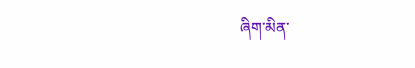ཞིག་མིན་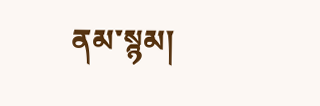ནམ་སྙམ།